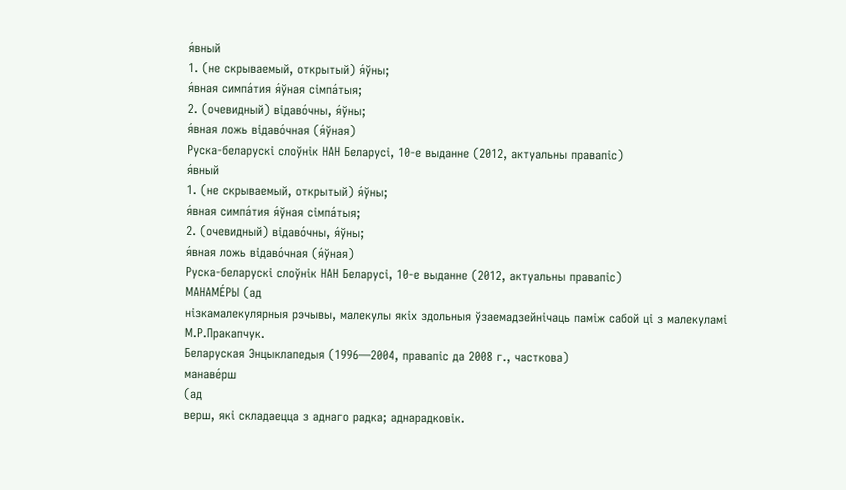я́вный
1. (не скрываемый, открытый) я́ўны;
я́вная симпа́тия я́ўная сімпа́тыя;
2. (очевидный) відаво́чны, я́ўны;
я́вная ложь відаво́чная (я́ўная)
Руска-беларускі слоўнік НАН Беларусі, 10-е выданне (2012, актуальны правапіс)
я́вный
1. (не скрываемый, открытый) я́ўны;
я́вная симпа́тия я́ўная сімпа́тыя;
2. (очевидный) відаво́чны, я́ўны;
я́вная ложь відаво́чная (я́ўная)
Руска-беларускі слоўнік НАН Беларусі, 10-е выданне (2012, актуальны правапіс)
МАНАМЕ́РЫ (ад
нізкамалекулярныя рэчывы, малекулы якіх здольныя ўзаемадзейнічаць паміж сабой ці з малекуламі
М.Р.Пракапчук.
Беларуская Энцыклапедыя (1996—2004, правапіс да 2008 г., часткова)
манаве́рш
(ад
верш, які складаецца з аднаго радка; аднарадковік.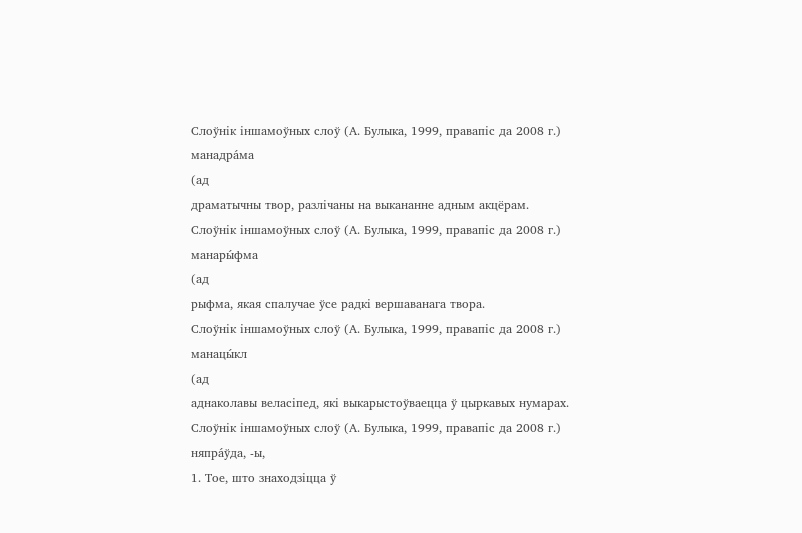Слоўнік іншамоўных слоў (А. Булыка, 1999, правапіс да 2008 г.)
манадра́ма
(ад
драматычны твор, разлічаны на выкананне адным акцёрам.
Слоўнік іншамоўных слоў (А. Булыка, 1999, правапіс да 2008 г.)
манары́фма
(ад
рыфма, якая спалучае ўсе радкі вершаванага твора.
Слоўнік іншамоўных слоў (А. Булыка, 1999, правапіс да 2008 г.)
манацы́кл
(ад
аднаколавы веласіпед, які выкарыстоўваецца ў цыркавых нумарах.
Слоўнік іншамоўных слоў (А. Булыка, 1999, правапіс да 2008 г.)
няпра́ўда, ‑ы,
1. Тое, што знаходзіцца ў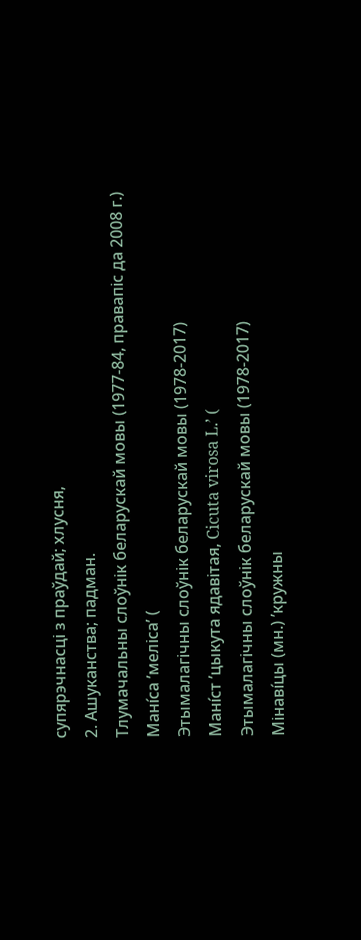супярэчнасці з праўдай; хлусня,
2. Ашуканства; падман.
Тлумачальны слоўнік беларускай мовы (1977-84, правапіс да 2008 г.)
Мані́са ’меліса’ (
Этымалагічны слоўнік беларускай мовы (1978-2017)
Мані́ст ’цыкута ядавітая, Cicuta virosa L.’ (
Этымалагічны слоўнік беларускай мовы (1978-2017)
Мінаві́цы (мн.) ’кружны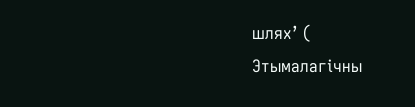шлях’ (
Этымалагічны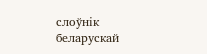слоўнік беларускай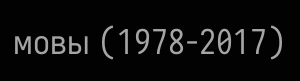мовы (1978-2017)